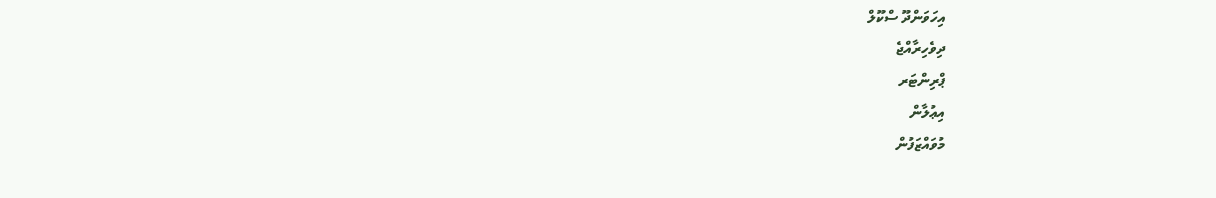އިހަވަންދޫ ސްކޫލް
ދިވެހިރާއްޖެ
ޕްރިންޓަރ
އިޢުލާން
މުވައްޒަފުން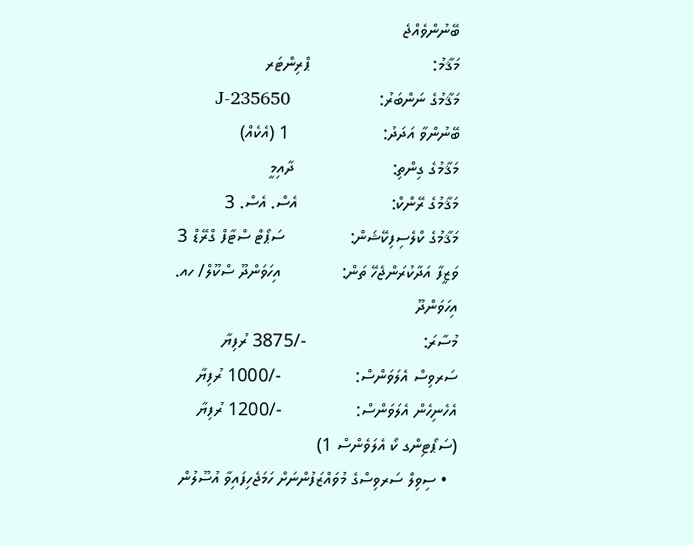ބޭނުންވެއްޖެ
މަޤާމު:                          ޕްރިންޓަރ
މަޤާމުގެ ނަންބަރު:                   J-235650
ބޭނުންވާ އަދަދު:                    1 (އެކެއް)
މަޤާމުގެ ގިންތި:                     ދާއިމީ
މަޤާމުގެ ރޭންކް:                    އެސް. އެސް. 3
މަޤާމުގެ ކްލެސިފިކޭޝަން:              ސަޕޯޓް ސްޓާފް ގްރޭޑް 3
ވަޒީފާ އަދާކުރަންޖެހޭ ތަން:             އިހަވަންދޫ ސްކޫލް/ ހއ. އިހަވަންދޫ
މުސާރަ:                         -/3875 ރުފިޔާ
ސަރވިސް އެލަވަންސް:                -/1000 ރުފިޔާ
އެހެނިހެން އެލަވަންސް:                -/1200 ރުފިޔާ (ސަޕޯޓިންގ ކޯ އެލަވެންސް 1)
  • ސިވިލް ސަރވިސްގެ މުވައްޒަފުންނަށް ހަމަޖެހިފައިވާ އުސޫލުން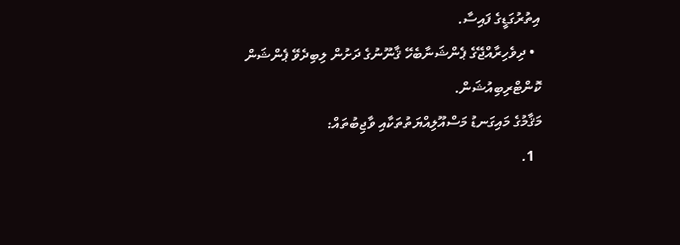އިތުރުގަޑީގެ ފައިސާ.
  • ދިވެހިރާއްޖޭގެ ޕެންޝަނާބެހޭ ޤާނޫނުގެ ދަށުން ލިބިދެވޭ ޕެންޝަން ކޮންޓްރިބިއުޝަން.
މަޤާމުގެ މައިގަނޑު މަސްއޫލިއްޔަތުތަކާއި ވާޖިބުތައް:
  1.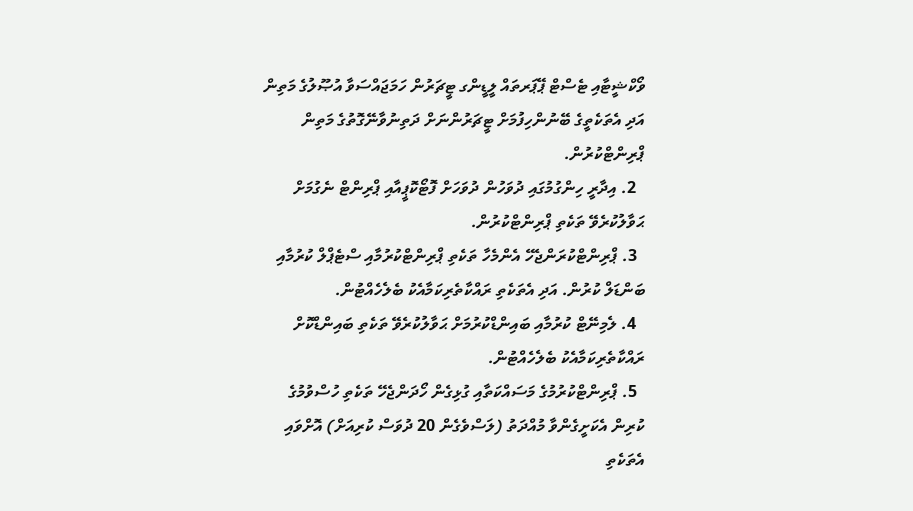ވޯކްޝީޓާއި ޓެސްޓް ޕޭޕަރތައް ލީޑީންގ ޓީޗަރުން ހަމަޖައްސަވާ އުޞޫލުގެ މަތިން އަދި އެތަކެތީގެ ބޭނުންހިފުމަށް ޓީޗަރުންނަށް ދަތިނުވާނޭގޮތުގެ މަތިން ޕްރިންޓްކުރުން.
  2. އިދާރީ ހިންގުމުގައި ދުވަހުން ދުވަހަށް ފޮޓޯކޮޕީއާއި ޕްރިންޓް ނެގުމަށް ޙަވާލުކުރެވޭ ތަކެތި ޕްރިންޓްކުރުން.
  3. ޕްރިންޓްކުރަންޖެހޭ އެންމެހާ ތަކެތި ޕްރިންޓްކުރުމާއި ސްޓެޕްލް ކުރުމާއި ބަންޑަލް ކުރުން. އަދި އެތަކެތި ރައްކާތެރިކަމާއެކު ބެލެހެއްޓުން.
  4. ލެމިނޭޓް ކުރުމާއި ބައިންޑްކުރުމަށް ޙަވާލުކުރެވޭ ތަކެތި ބައިންޑްކޮށް ރައްކާތެރިކަމާއެކު ބެލެހެއްޓުން.
  5. ޕްރިންޓްކުރުމުގެ މަސައްކަތާއި ގުޅިގެން ހޯދަންޖެހޭ ތަކެތި ހުސްވުމުގެ ކުރިން އެކަށީގެންވާ މުއްދަތު (ލަސްވެގެން 20 ދުވަސް ކުރިއަށް) އޮށްވައި އެތަކެތި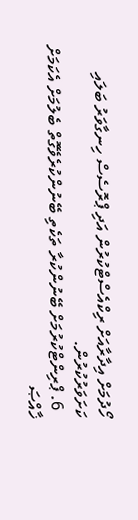ހޯދުމަށް އިދާރާއަށް ރިކްއެސްޓްކުރުން އަދި ޕްރޮސެސް ހިނގާވަރު ބަލައި ކަށަވަރުކުރުން.
  6. ޕްރިންޓްކުރުމަށް ބޭނުންކުރާ ތަކެތި ބޭނުންކުރެވޭގޮތް ބެލުމަށް އެކަމަށް ޚާއްޞަ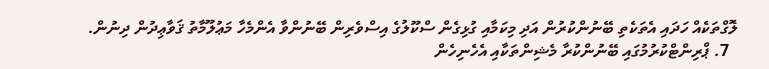ލޮގްތަކެއް ހަދައި އެތަކެތި ބޭނުންކުރުން އަދި މިކަމާއި ގުޅިގެން ސްކޫލުގެ އިސްވެރިން ބޭނުންވާ އެންމެހާ މަޢުލޫމާތު ޤަވާޢިދުން ދިނުން.
  7. ޕްރިންޓްކުރުމުގައި ބޭނުންކުރާ މެޝިންތަކާއި އެހެނިހެން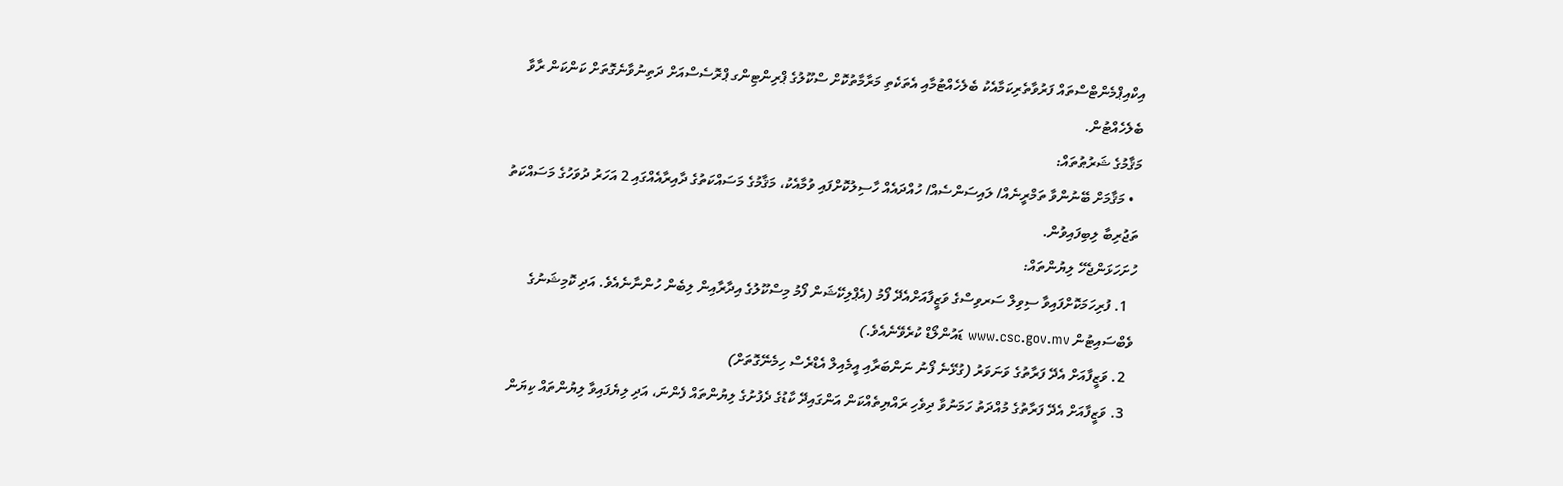އިކްއިޕްމެންޓްސްތައް ފަރުވާތެރިކަމާއެކު ބެލެހެއްޓުމާއި އެތަކެތި މަރާމާތުކޮށް ސްކޫލުގެ ޕްރިންޓިންގ ޕްރޮސެސްއަށް ދަތިނުވާނެގޮތަށް ކަންކަން ރާވާ ބެލެހެއްޓުން.
މަޤާމުގެ ޝަރުޠުތައް:
  • މަޤާމަށް ބޭނުންވާ ތަމްރީނެއް/ ލައިސަންސެއް/ ހުއްދައެއް ހާސިލުކޮށްފައި ވުމާއެކު، މަޤާމުގެ މަސައްކަތުގެ ދާއިރާއެއްގައި 2 އަހަރު ދުވަހުގެ މަސައްކަތު ތަޖުރިބާ ލިބިފައިވުން.
ހުށަހަޅަންޖެހޭ ލިޔުންތައް:
  1. ފުރިހަމަކޮށްފައިވާ ސިވިލް ސަރވިސްގެ ވަޒީފާއަށްއެދޭ ފޯމު (އެޕްލިކޭޝަން ފޯމު މިސްކޫލުގެ އިދާރާއިން ލިބެން ހުންނާނެއެވެ. އަދި ކޮމިޝަނުގެ ވެބްސައިޓުން www.csc.gov.mv ޑައުންލޯޑް ކުރެވޭނެއެވެ.)
  2. ވަޒީފާއަށް އެދޭ ފަރާތުގެ ވަނަވަރު (ގުޅޭނެ ފޯނު ނަންބަރާއި އީމެއިލް އެޑްރެސް ހިމެނޭގޮތަށް)
  3. ވަޒީފާއަށް އެދޭ ފަރާތުގެ މުއްދަތު ހަމަނުވާ ދިވެހި ރައްޔިތެއްކަން އަންގައިދޭ ކާޑުގެ ދެފުށުގެ ލިޔުންތައް ފެންނަ، އަދި ލިޔެފައިވާ ލިޔުންތައް ކިޔަން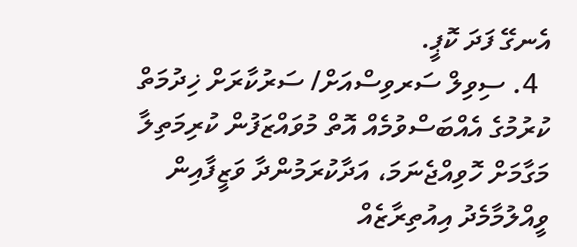އެނގޭ ފަދަ ކޮޕީ.
  4. ސިވިލް ސަރވިސްއަށް/ ސަރުކާރަށް ޚިދުމަތް ކުރުމުގެ އެއްބަސްވުމެއް އޮތް މުވައްޒަފުން ކުރިމަތިލާ މަގާމަށް ހޮވިއްޖެނަމަ، އަދާކުރަމުންދާ ވަޒީފާއިން ވީއްލުމާމެދު އިއުތިރާޒެއް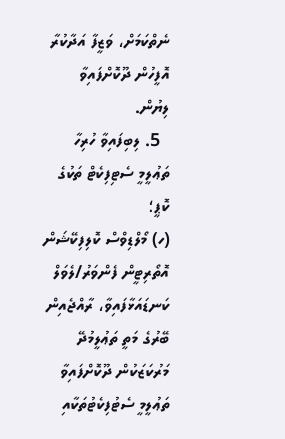ނެތްކަމަށް، ވަޒީފާ އަދާކުރާ އޮފީހުން ދޫކޮށްފައިވާ ލިޔުން.
  5. ލިބިފައިވާ ހުރިހާ ތަޢުލީމީ ސެޓިފިކެޓް ތަކުގެ ކޮޕީ؛
(ހ) މޯލްޑިވްސް ކޮލިފިކޭޝަން އޮތޯރިޓީން ފެންވަރު/ލެވަލް ކަނޑައަޅާފައިވާ، ރާއްޖެއިން ބޭރުގެ މަތީ ތަޢުލީމުދޭ މަރުކަޒަކުން ދޫކޮށްފައިވާ ތަޢުލީމީ ސެޓުފިކެޓުތަކާއި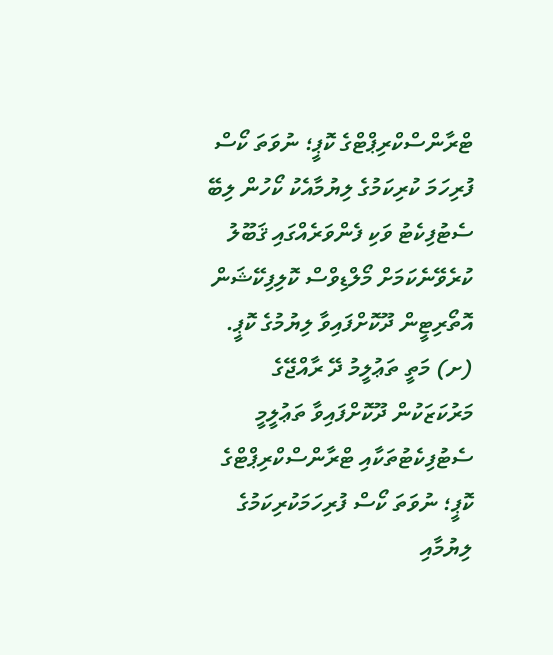ޓްރާންސްކްރިޕްޓްގެ ކޮޕީ؛ ނުވަތަ ކޯސް ފުރިހަމަ ކުރިކަމުގެ ލިޔުމާއެކު ކޯހުން ލިބޭ ސެޓުފިކެޓު ވަކި ފެންވަރެއްގައި ޤަބޫލު ކުރެވޭނެކަމަށް މޯލްޑިވްސް ކޮލިފިކޭޝަން އޮތޯރިޓީން ދޫކޮށްފައިވާ ލިޔުމުގެ ކޮޕީ.
(ށ) މަތީ ތަޢުލީމު ދޭ ރާއްޖޭގެ މަރުކަޒަކުން ދޫކޮށްފައިވާ ތަޢުލީމީ ސެޓުފިކެޓުތަކާއި ޓްރާންސްކްރިޕްޓްގެ ކޮޕީ؛ ނުވަތަ ކޯސް ފުރިހަމަކުރިކަމުގެ ލިޔުމާއި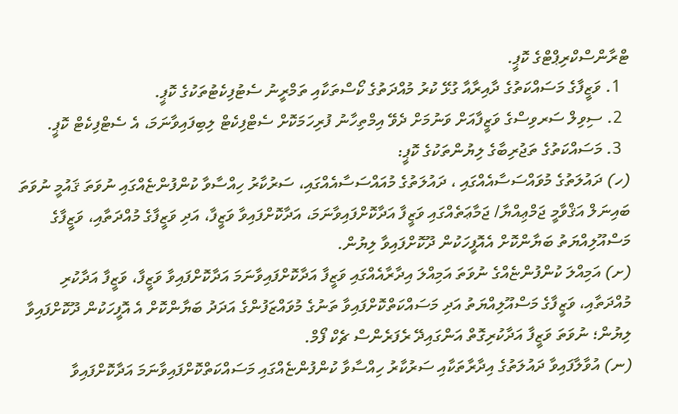ޓްރާންސްކްރިޕްޓްގެ ކޮޕީ.
  1. ވަޒީފާގެ މަސައްކަތުގެ ދާއިރާއާ ގުޅޭ ކުރު މުއްދަތުގެ ކޯސްތަކާއި ތަމްރީނު ސެޓުފިކެޓުތަކުގެ ކޮޕީ.
  2. ސިވިލް ސަރވިސްގެ ވަޒީފާއަށް ވަނުމަށް ދެވޭ އިމްތިހާނު ފުރިހަމަކޮށް ސެޓްފިކެޓް ލިބިފައިވާނަމަ، އެ ސެޓްފިކެޓް ކޮޕީ.
  3. މަސައްކަތުގެ ތަޖުރިބާގެ ލިޔުންތަކުގެ ކޮޕީ:
(ހ) ދައުލަތުގެ މުވައްސަސާއެއްގައި ، ދައުލަތުގެ މުއައްސަސާއެއްގައި، ސަރުކާރު ހިއްސާވާ ކުންފުންޏެއްގައި ނުވަތަ ޤައުމީ ނުވަތަ ބައިނަލް އަޤްވާމީ ޖަމްޢިއްޔާ/ ޖަމާޢަތެއްގައި ވަޒީފާ އަދާކޮށްފައިވާނަމަ، އަދާކޮށްފައިވާ ވަޒީފާ، އަދި ވަޒީފާގެ މުއްދަތާއި، ވަޒީފާގެ މަސްއޫލިއްޔަތު ބަޔާންކޮށް އެއޮފީހަކުން ދޫކޮށްފައިވާ ލިޔުން.
(ށ) އަމިއްލަ ކުންފުންޏެއްގެ ނުވަތަ އަމިއްލަ އިދާރާއެއްގައި ވަޒީފާ އަދާކޮށްފައިވާނަމަ އަދާކޮށްފައިވާ ވަޒީފާ، ވަޒީފާ އަދާކުރި މުއްދަތާއި، ވަޒީފާގެ މަސްއޫލިއްޔަތު އަދި މަސައްކަތްކޮށްފައިވާ ތަނުގެ މުވައްޒަފުންގެ އަދަދު ބަޔާންކޮށް އެ އޮފީހަކުން ދޫކޮށްފައިވާ ލިޔުން؛ ނުވަތަ ވަޒީފާ އަދާކުރިގޮތް އަންގައިދޭ ރެފަރެންސް ޗެކް ފޯމް.
(ނ) އުވާލާފައިވާ ދައުލަތުގެ އިދާރާތަކާއި ސަރުކާރު ހިއްސާވާ ކުންފުންޏެއްގައި މަސައްކަތްކޮށްފައިވާނަމަ އަދާކޮށްފައިވާ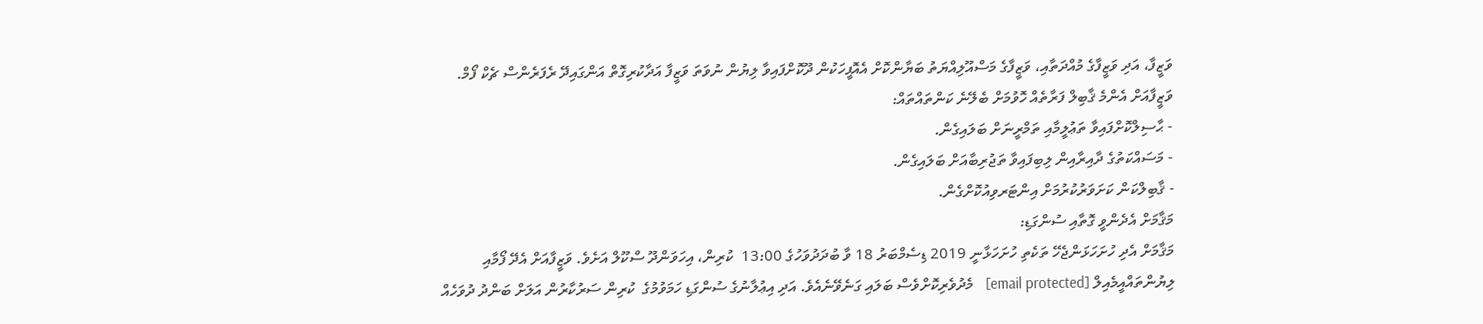ވަޒީފާ، އަދި ވަޒީފާގެ މުއްދަތާއި، ވަޒީފާގެ މަސްއޫލިއްޔަތު ބަޔާންކޮށް އެއޮފީހަކުން ދޫކޮށްފައިވާ ލިޔުން ނުވަތަ ވަޒީފާ އަދާކުރިގޮތް އަންގައިދޭ ރެފަރެންސް ޗެކް ފޯމް.
ވަޒީފާއަށް އެންމެ ޤާބިލް ފަރާތެއް ހޮވުމަށް ބެލޭނެ ކަންތައްތައް:
- ޙާސިލްކޮށްފައިވާ ތަޢުލީމާއި ތަމްރީނަށް ބަލައިގެން.
- މަސައްކަތުގެ ދާއިރާއިން ލިބިފައިވާ ތަޖުރިބާއަށް ބަލައިގެން.
- ޤާބިލްކަން ކަށަވަރުކުރުމަށް އިންޓަރވިއުކޮށްގެން.
މަޤާމަށް އެދެންވީ ގޮތާއި ސުންގަޑި:
މަޤާމަށް އެދި ހުށަހަޅަންޖެހޭ ތަކެތި ހުށަހަޅާނީ 2019 ޑިސެމްބަރު 18 ވާ ބުދަދުވަހުގެ 13:00  ކުރިން، އިހަވަންދޫ ސްކޫލް އަށެވެ. ވަޒީފާއަށް އެދޭ ފޯމާއި ލިޔުންތައްއީމެއިލް [email protected]   މެދުވެރިކޮށްވެސް ބަލައި ގަނެވޭނެއެވެ. އަދި އިޢުލާނުގެ ސުންގަޑި ހަމަވުމުގެ  ކުރިން ސަރުކާރުން އަލަށް ބަންދު ދުވަހެއް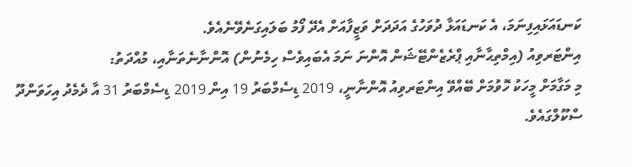ކަނޑައަޅައިފިނަމަ، އެ ކަނޑައަޅާ ދުވަހުގެ އަދަދަށް ވަޒީފާއަށް އެދޭ ފޯމު ބަލައިގަނެވޭނެއެވެ.
އިންޓަރވިއު (އިމްތިޙާނާއި ޕްރެޒެންޓޭޝަން އޮންނަ ނަމަ އެބައިވެސް ހިމެނުން) އޮންނާނެތަނާއި، މުއްދަތު:
މި މަގާމަށް މީހަކު ހޮވުމަށް ބޭއްވޭ އިންޓަރވިއު އޮންނާނީ، 2019 ޑިސެމްބަރު 19 އިން 2019 ޑިސެމްބަރު 31 އާ ދެމެދު އިހަވަންދޫ ސްކޫލްގައެވެ.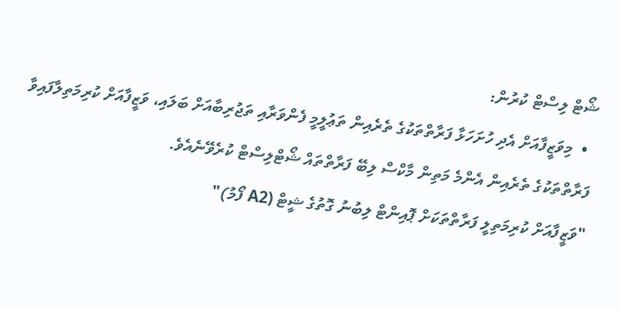ޝޯޓް ލިސްޓް ކުރުން:
  •  މިވަޒީފާއަށް އެދި ހުށަހަޅާ ފަރާތްތަކުގެ ތެރެއިން ތަޢުލީމީ ފެންވަރާއި ތަޖުރިބާއަށް ބަލައި، ވަޒީފާއަށް ކުރިމަތިލާފައިވާ ފަރާތްތަކުގެ ތެރެއިން އެންމެ މަތިން މާކްސް ލިބޭ ފަރާތްތައް ޝޯޓްލިސްޓް ކުރެވޭނެއެވެ.
"ވަޒީފާއަށް ކުރިމަތިލީ ފަރާތްތަކަށް ޕޮއިންޓް ލިބުނު ގޮތުގެ ޝީޓް (A2 ފޯމު)"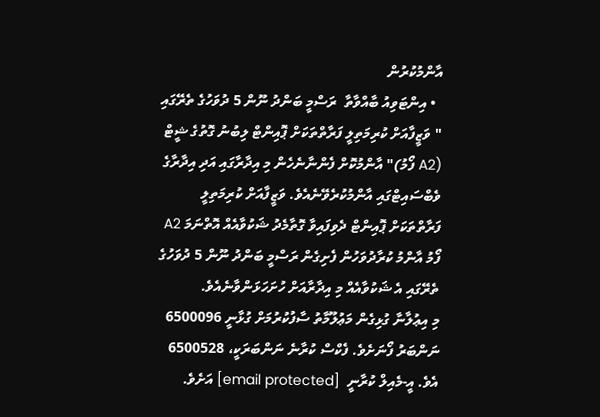އާންމުކުރުން
  • އިންޓަވިއު ބާއްވާތާ  ރަސްމީ ބަންދު ނޫން 5 ދުވަހުގެ ތެރޭގައި " ވަޒީފާއަށް ކުރިމަތިލީ ފަރާތްތަކަށް ޕޮއިންޓް ލިބުނު ގޮތުގެ ޝީޓް (A2 ފޯމު)" އާންމުކޮށް ފެންނާނެހެން މި އިދާރާގައި އަދި އިދާރާގެ ވެބްސައިޓްގައި އާންމުކުރެވޭނެއެވެ. ވަޒީފާއަށް ކުރިމަތިލީ ފަރާތްތަކަށް ޕޮއިންޓް ދެވިފައިވާ ގޮތާމެދު ޝަކުވާއެއް އޮތްނަމަ A2 ފޯމު އާންމު ކުރާދުވަހުން ފެށިގެން ރަސްމީ ބަންދު ނޫން 5 ދުވަހުގެ ތެރޭގައި އެ ޝަކުވާއެއް މި އިދާރާއަށް ހުށަހަޅަންވާނެއެވެ.
މި އިޢުލާނާ ގުޅިގެން މަޢުލޫމާތު ސާފުކުރުމަށް ގުޅާނީ 6500096 ނަންބަރު ފޯނަށެވެ. ފެކްސް ކުރާނެ ނަންބަރަކީ، 6500528 އެވެ. އީ-މެއިލް ކުރާނީ  [email protected] އަށެވެ.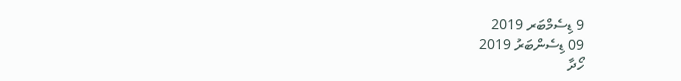9 ޑިސެމްބަރ 2019
09 ޑިސެންބަރު 2019
ހޯދާ